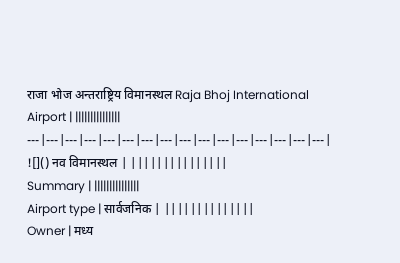राजा भोज अन्तराष्ट्रिय विमानस्थल Raja Bhoj International Airport | |||||||||||||||
---|---|---|---|---|---|---|---|---|---|---|---|---|---|---|---|
![]() नव विमानस्थल | |||||||||||||||
Summary | |||||||||||||||
Airport type | सार्वजनिक | ||||||||||||||
Owner | मध्य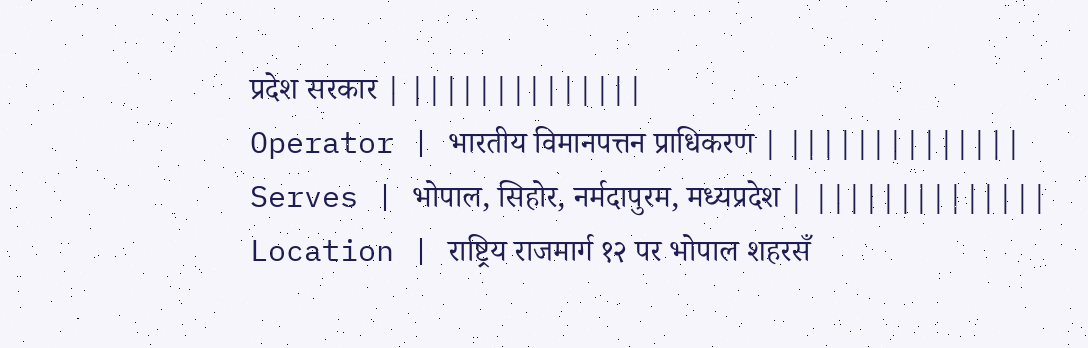प्रदेश सरकार | ||||||||||||||
Operator | भारतीय विमानपत्तन प्राधिकरण | ||||||||||||||
Serves | भोपाल, सिहोर, नर्मदापुरम, मध्यप्रदेश | ||||||||||||||
Location | राष्ट्रिय राजमार्ग १२ पर भोपाल शहरसँ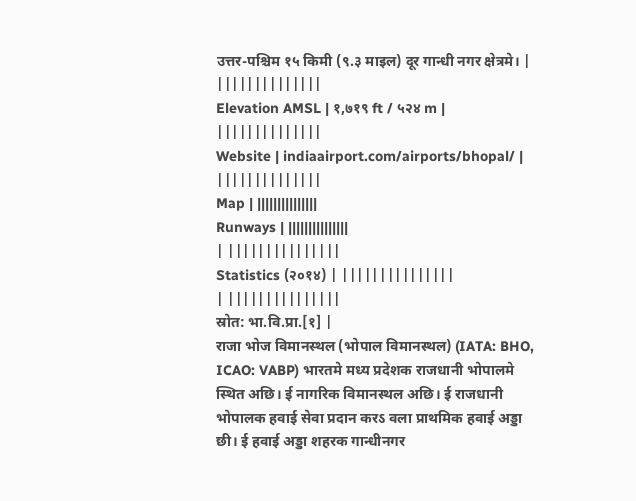उत्तर-पश्चिम १५ किमी (९.३ माइल) दूर गान्धी नगर क्षेत्रमे। | ||||||||||||||
Elevation AMSL | १,७१९ ft / ५२४ m | ||||||||||||||
Website | indiaairport.com/airports/bhopal/ | ||||||||||||||
Map | |||||||||||||||
Runways | |||||||||||||||
| |||||||||||||||
Statistics (२०१४) | |||||||||||||||
| |||||||||||||||
स्रोत: भा.वि.प्रा.[१] |
राजा भोज विमानस्थल (भोपाल विमानस्थल) (IATA: BHO, ICAO: VABP) भारतमे मध्य प्रदेशक राजधानी भोपालमे स्थित अछि। ई नागरिक विमानस्थल अछि। ई राजधानी भोपालक हवाई सेवा प्रदान करऽ वला प्राथमिक हवाई अड्डा छी। ई हवाई अड्डा शहरक गान्धीनगर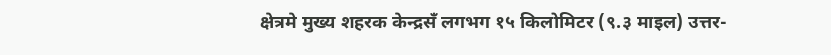क्षेत्रमे मुख्य शहरक केन्द्रसँ लगभग १५ किलोमिटर (९.३ माइल) उत्तर-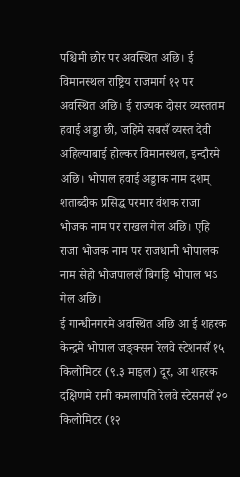पश्चिमी छोर पर अवस्थित अछि। ई विमानस्थल राष्ट्रिय राजमार्ग १२ पर अवस्थित अछि। ई राज्यक दोसर व्यस्ततम हवाई अड्डा छी, जहिमे सबसँ व्यस्त देवी अहिल्याबाई होल्कर विमानस्थल, इन्दौरमे अछि। भोपाल हवाई अड्डाक नाम दशम् शताब्दीक प्रसिद्ध परमार वंशक राजा भोजक नाम पर राखल गेल अछि। एहि राजा भोजक नाम पर राजधानी भोपालक नाम सेहो भोजपालसँ बिगड़ि भोपाल भऽ गेल अछि।
ई गान्धीनगरमे अवस्थित अछि आ ई शहरक केन्द्रमे भोपाल जङ्क्सन रेलवे स्टेशनसँ १५ किलोमिटर (९.३ माइल) दूर, आ शहरक दक्षिणमे रानी कमलापति रेलवे स्टेसनसँ २० किलोमिटर (१२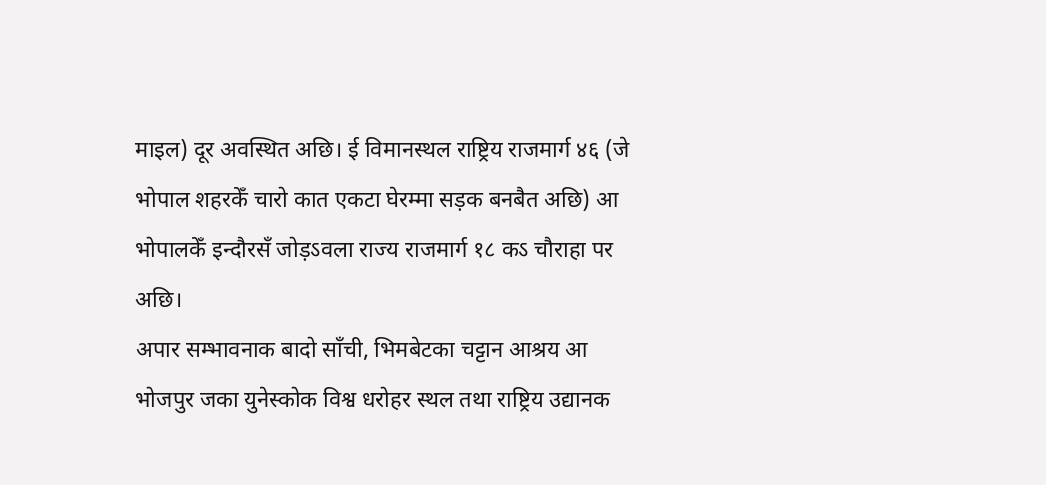माइल) दूर अवस्थित अछि। ई विमानस्थल राष्ट्रिय राजमार्ग ४६ (जे भोपाल शहरकेँ चारो कात एकटा घेरम्मा सड़क बनबैत अछि) आ भोपालकेँ इन्दौरसँ जोड़ऽवला राज्य राजमार्ग १८ कऽ चौराहा पर अछि।
अपार सम्भावनाक बादो साँची, भिमबेटका चट्टान आश्रय आ भोजपुर जका युनेस्कोक विश्व धरोहर स्थल तथा राष्ट्रिय उद्यानक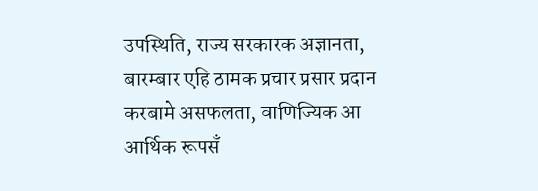उपस्थिति, राज्य सरकारक अज्ञानता, बारम्बार एहि ठामक प्रचार प्रसार प्रदान करबामे असफलता, वाणिज्यिक आ आर्थिक रूपसँ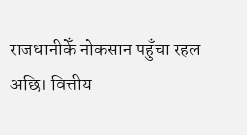राजधानीकेँ नोकसान पहुँचा रहल अछि। वित्तीय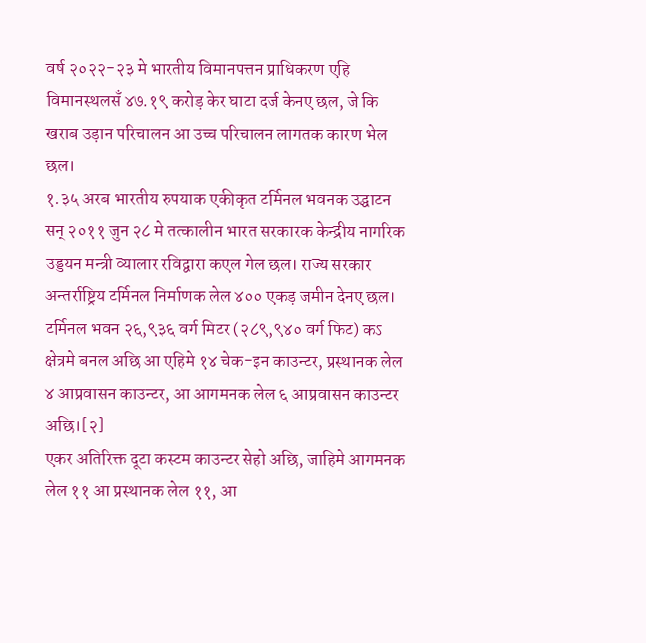वर्ष २०२२-२३ मे भारतीय विमानपत्तन प्राधिकरण एहि विमानस्थलसँ ४७.१९ करोड़ केर घाटा दर्ज केनए छल, जे कि खराब उड़ान परिचालन आ उच्च परिचालन लागतक कारण भेल छल।
१.३५ अरब भारतीय रुपयाक एकीकृत टर्मिनल भवनक उद्घाटन सन् २०११ जुन २८ मे तत्कालीन भारत सरकारक केन्द्रीय नागरिक उड्डयन मन्त्री व्यालार रविद्वारा कएल गेल छल। राज्य सरकार अन्तर्राष्ट्रिय टर्मिनल निर्माणक लेल ४०० एकड़ जमीन देनए छल। टर्मिनल भवन २६,९३६ वर्ग मिटर (२८९,९४० वर्ग फिट) कऽ क्षेत्रमे बनल अछि आ एहिमे १४ चेक-इन काउन्टर, प्रस्थानक लेल ४ आप्रवासन काउन्टर, आ आगमनक लेल ६ आप्रवासन काउन्टर अछि।[२]
एकर अतिरिक्त दूटा कस्टम काउन्टर सेहो अछि, जाहिमे आगमनक लेल ११ आ प्रस्थानक लेल ११, आ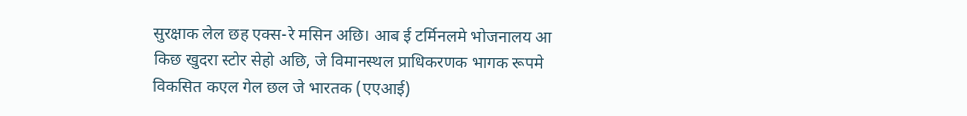सुरक्षाक लेल छह एक्स-रे मसिन अछि। आब ई टर्मिनलमे भोजनालय आ किछ खुदरा स्टोर सेहो अछि, जे विमानस्थल प्राधिकरणक भागक रूपमे विकसित कएल गेल छल जे भारतक (एएआई)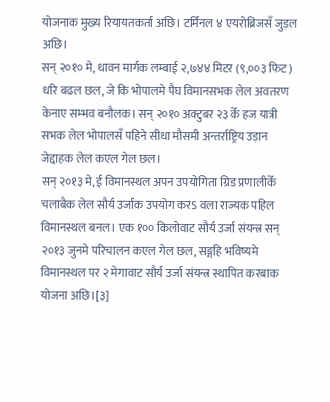योजनाक मुख्य रियायतकर्ता अछि। टर्मिनल ४ एयरोब्रिजसँ जुड़ल अछि।
सन् २०१० मे, धावन मार्गक लम्बाई २,७४४ मिटर (९,००३ फिट) धरि बढल छल, जे कि भोपालमे पैघ विमानसभक लेल अवतरण केनाए सम्भव बनौलक। सन् २०१० अक्टुबर २३ केँ हज यात्री सभक लेल भोपालसँ पहिने सीधा मौसमी अन्तर्राष्ट्रिय उड़ान जेद्दाहक लेल कएल गेल छल।
सन् २०१३ मे, ई विमानस्थल अपन उपयोगिता ग्रिड प्रणालीकेँ चलाबैक लेल सौर्य उर्जाक उपयोग करऽ वला राज्यक पहिल विमानस्थल बनल। एक १०० किलोवाट सौर्य उर्जा संयन्त्र सन् २०१३ जुनमे परिचालन कएल गेल छल, सङ्गहि भविष्यमे विमानस्थल पर २ मेगावाट सौर्य उर्जा संयन्त्र स्थापित करबाक योजना अछि।[३]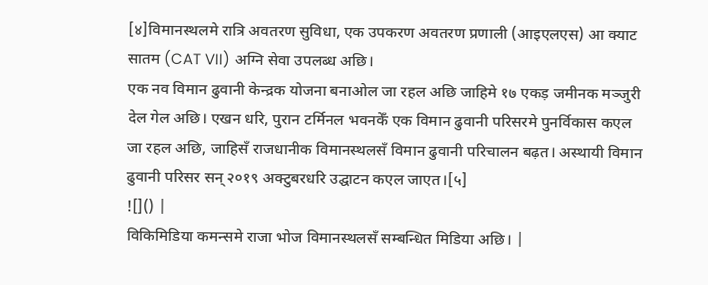[४]विमानस्थलमे रात्रि अवतरण सुविधा, एक उपकरण अवतरण प्रणाली (आइएलएस) आ क्याट सातम (CAT VII) अग्नि सेवा उपलब्ध अछि।
एक नव विमान ढुवानी केन्द्रक योजना बनाओल जा रहल अछि जाहिमे १७ एकड़ जमीनक मञ्जुरी देल गेल अछि। एखन धरि, पुरान टर्मिनल भवनकेँ एक विमान ढुवानी परिसरमे पुनर्विकास कएल जा रहल अछि, जाहिसँ राजधानीक विमानस्थलसँ विमान ढुवानी परिचालन बढ़त। अस्थायी विमान ढुवानी परिसर सन् २०१९ अक्टुबरधरि उद्घाटन कएल जाएत।[५]
![]() |
विकिमिडिया कमन्समे राजा भोज विमानस्थलसँ सम्बन्धित मिडिया अछि। |